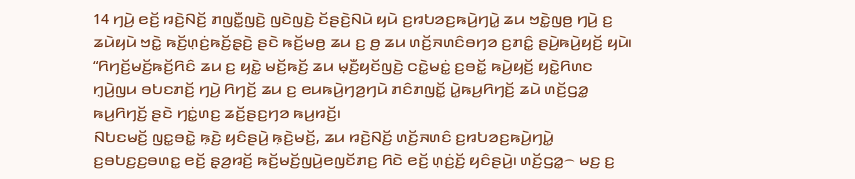14 ꤚꤣꤧ꤬ ꤕꤢꤩ꤬ ꤙꤢꤧ꤬ꤡꤢꤩ꤬ ꤊꤜꤢꤪ꤭ꤜꤢꤧ꤬ ꤜꤢꤧꤜꤢꤧ꤬ ꤢꤩꤔꤢꤧ꤬ꤡꤣꤧ ꤟꤣꤧ ꤢ꤬ꤙꤝꤤꤢ꤬ꤒꤣꤧ꤬ꤚꤣꤧ꤭ ꤘꤣ ꤠꤢꤧ꤭ꤜꤥ꤬ ꤚꤣꤧ꤬ ꤢ꤬ ꤘꤣꤧꤟꤣꤧ ꤠꤢꤧ꤭ ꤒꤢꤩ꤬ꤛ꤫ꤢꤦ꤬ꤒꤢꤩ꤬ꤔ꤫ꤢꤧ꤬ ꤔꤢꤧ ꤒꤢꤩ꤬ꤗꤥ꤬ ꤘꤣ ꤢ꤬ ꤥ꤬ ꤘꤣ ꤛꤢꤩ꤬ꤏꤛꤢꤨꤋꤚꤤ ꤢ꤬ꤊꤢꤨ꤭ ꤔꤣꤧ꤬ꤒꤣꤧ꤬ꤟꤢꤩ꤬ ꤟꤣꤧ꤯
“ꤖꤚꤢꤩ꤬ꤗꤢꤩ꤬ꤒꤢꤩ꤬ꤖꤢꤨ ꤘꤣ ꤢ꤬ ꤟꤢꤧ꤭ ꤗꤢꤩ꤬ꤒꤢꤩ꤬ ꤘꤣ ꤗ꤫ꤢꤪ꤬ꤟꤢꤩꤜꤢꤧ꤬ ꤍꤢꤧ꤭ꤗꤢꤦ꤭ ꤢ꤬ꤋꤢꤩ꤭ ꤒꤣꤧ꤬ꤟꤢꤩ꤬ ꤟꤢꤧ꤭ꤖꤛꤢ ꤚ꤫ꤣꤧ꤬ꤜꤣ ꤋꤝꤢꤊꤢꤩ꤬ ꤚꤣꤧ꤬ ꤖꤚꤢꤩ꤬ ꤘꤣ ꤢ꤬ ꤕꤣꤒꤣꤧ꤬ꤚꤤ꤬ꤚꤣꤧ ꤊꤢꤨꤊꤜꤢꤩ꤭ ꤣꤧ꤭ꤒꤣ꤬ꤖꤚꤢꤩ꤬ ꤘꤣꤧ ꤛꤢꤩ꤬ꤞꤤ꤭ ꤒꤣ꤬ꤖꤚꤢꤩ꤬ ꤔꤢꤧ ꤚꤢꤦ꤭ꤛꤢ꤬ ꤘꤢꤩ꤬ꤔꤢ꤬ꤚꤤ ꤒꤣ꤬ꤙꤢꤩ꤬꤯
ꤡꤝꤢꤗꤢꤩ꤬ ꤜꤢ꤭ꤋꤢꤧ꤭ ꤒ꤫ꤢꤧ꤬ ꤟꤢꤨꤔꤣꤧ꤬ ꤒ꤫ꤢꤧ꤬ꤗꤢꤩ꤬, ꤘꤣ ꤙꤢꤧ꤬ꤡꤢꤩ꤬ ꤛꤢꤩ꤬ꤏꤛꤢꤨ ꤢ꤬ꤙꤝꤤꤢ꤬ꤒꤣꤧ꤬ꤚꤣꤧ꤭ ꤢ꤬ꤋꤝꤢ꤬ꤢ꤬ꤋꤛꤢ꤭ ꤕꤢꤩ꤬ ꤔ꤫ꤤ꤬ꤙꤢꤩ꤬ ꤒꤢꤩ꤬ꤗꤢꤩ꤬ꤜꤣꤧ꤬ꤕꤜꤢꤩꤊꤢ꤬ ꤖꤢꤧ ꤕꤢꤩ꤬ ꤛ꤫ꤢꤦ꤬ꤢꤩ꤬ ꤟꤢꤨꤔꤣꤧ꤬꤯ ꤛꤢꤩ꤬ꤞꤤ꤭꤮ ꤗꤢ꤬ ꤢ꤬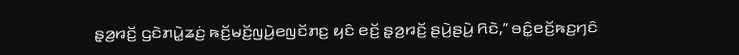ꤔ꤫ꤤ꤬ꤙꤢꤩ꤬ ꤞꤢꤧꤊꤣꤧ꤭ꤘꤢꤦ꤬ ꤒꤢꤩ꤬ꤗꤢꤩ꤬ꤜꤣꤧ꤬ꤕꤜꤢꤩꤊꤢ꤬ ꤟꤢꤨ ꤕꤢꤩ꤬ ꤔ꤫ꤤ꤬ꤙꤢꤩ꤬ ꤔꤣꤧ꤬ꤔꤣꤧ꤬ ꤖꤢꤧ,” ꤋꤢꤨ꤭ꤕꤢꤩ꤬ꤒꤢ꤬ꤚꤢꤨ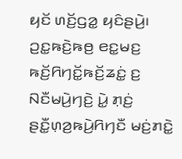ꤟꤢꤩ ꤛꤢꤩ꤬ꤞꤤ꤭ ꤟꤢꤨꤔꤣꤧ꤬꤯
ꤑꤢ꤭ꤒꤢꤧ꤬ꤒꤥ꤬ ꤕꤢ꤭ꤗꤢ꤬ ꤒꤢꤩ꤬ꤖꤚꤢꤩ꤭ꤒꤢꤩ꤬ꤘꤢꤦ꤭ ꤢ꤬ ꤡꤢꤪꤗꤣꤧ꤬ꤚꤢꤧ꤬ ꤣꤧ꤭ ꤊ꤫ꤢꤦ꤬ ꤔꤢꤪ꤭ꤛ꤫ꤤ꤬ꤒꤣꤧ꤬ꤖꤚꤢꤪ ꤗꤢꤦ꤬ꤊꤢꤧ꤭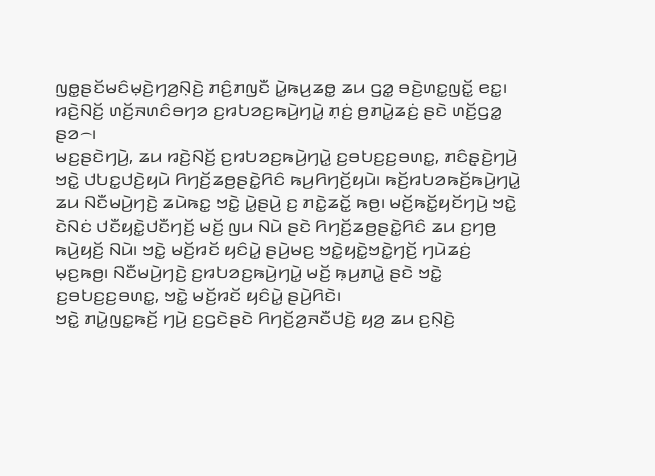ꤜꤥ꤭ꤔꤢꤩꤗꤢꤨꤗ꤫ꤢꤧ꤬ꤚꤤ꤬ꤡ꤫ꤢꤧ꤬ ꤊꤢꤨ꤬ꤊꤜꤢꤪ ꤣꤧ꤭ꤒꤣ꤬ꤘꤥ꤭ ꤘꤣ ꤞꤤ꤭ ꤋꤢꤧ꤬ꤛꤢ꤭ꤜꤢꤩ꤭ ꤕꤢ꤭꤯ ꤙꤢꤧ꤬ꤡꤢꤩ꤬ ꤛꤢꤩ꤬ꤏꤛꤢꤨꤋꤚꤤ ꤢ꤬ꤙꤝꤤꤢ꤬ꤒꤣꤧ꤬ꤚꤣꤧ꤭ ꤊ꤫ꤢꤦ꤬ ꤥ꤬ꤊꤣꤧ꤭ꤘꤢꤦ꤬ ꤔꤢꤧ ꤛꤢꤩ꤬ꤞꤤ꤭ ꤔꤤ꤮꤯
ꤗꤢ꤬ꤔꤢꤧꤚꤣꤧ꤬, ꤘꤣ ꤙꤢꤧ꤬ꤡꤢꤩ꤬ ꤢ꤬ꤙꤝꤤꤢ꤬ꤒꤣꤧ꤬ꤚꤣꤧ꤭ ꤢ꤬ꤋꤝꤢ꤬ꤢ꤬ꤋꤛꤢ꤭, ꤊꤢꤨꤔ꤫ꤢꤧ꤬ꤚꤣꤧ꤬ ꤠꤢꤧ꤭ ꤓꤝꤢ꤭ꤓꤢꤧ꤬ꤟꤣꤧ ꤖꤚꤢꤩ꤬ꤘꤥ꤬ꤔꤢꤧ꤭ꤖꤢꤨ ꤒꤣ꤬ꤖꤚꤢꤩ꤬ꤟꤣꤧ꤯ ꤒꤢꤩ꤬ꤙꤝꤤꤒꤢꤩ꤬ꤒꤣꤧ꤬ꤚꤣꤧ꤭ ꤘꤣ ꤡꤢꤪꤗꤣꤧ꤬ꤚꤢꤧ꤬ ꤘꤣꤧꤒꤢ꤭ ꤠꤢꤧ꤭ ꤣꤧ꤭ꤔꤣꤧ꤬ ꤢ꤬ ꤊꤢꤧ꤭ꤘꤢꤩ꤭ ꤒꤥ꤬꤯ ꤗꤢꤩ꤬ꤒꤢꤩ꤭ꤟꤢꤩꤚꤣꤧ꤬ ꤠꤢꤧ꤭ ꤢꤧꤡꤢꤦ ꤓꤢꤪꤟꤢꤧ꤭ꤓꤢꤪꤚꤢꤩ꤬ ꤗꤢꤩ꤬ ꤜꤣ ꤡꤣꤧ ꤔꤢꤧ ꤖꤚꤢꤩ꤬ꤘꤥ꤬ꤔꤢꤧ꤭ꤖꤢꤨ ꤘꤣ ꤢ꤬ꤚꤥ꤬ ꤒꤣꤧ꤬ꤟꤢꤩ꤬ ꤡꤣꤧ꤯ ꤠꤢꤧ꤭ ꤗꤢꤩ꤬ꤙꤢꤩ ꤟꤢꤨꤣꤧ꤭ ꤔꤣꤧ꤬ꤗꤢ꤬ ꤠꤢꤧ꤭ꤟꤢꤧ꤭ꤠꤢꤧ꤭ꤚꤢꤩ꤬ ꤚꤣꤧꤘꤢꤦ꤬ ꤗ꤫ꤢ꤬ꤒꤥ꤬꤯ ꤡꤢꤪꤗꤣꤧ꤬ꤚꤢꤧ꤬ ꤢ꤬ꤙꤝꤤꤢ꤬ꤒꤣꤧ꤬ꤚꤣꤧ꤭ ꤗꤢꤩ꤬ ꤒ꤫ꤣ꤬ꤊꤣꤧ꤭ ꤔꤢꤧ ꤠꤢꤧ꤭ ꤢ꤬ꤋꤝꤢ꤬ꤢ꤬ꤋꤛꤢ꤭, ꤠꤢꤧ꤭ ꤗꤢꤩ꤬ꤙꤢꤩ ꤟꤢꤨꤣꤧ꤭ ꤔꤣꤧ꤬ꤖꤢꤧ꤯
ꤠꤢꤧ꤭ ꤊꤣꤧ꤭ꤜꤢ꤭ꤒꤢꤩ꤬ ꤚꤣꤧ꤬ ꤢ꤬ꤞꤢꤧꤔꤢꤧ ꤖꤚꤢꤩ꤬ꤤ꤬ꤏꤢꤪꤓꤢꤧ꤬ ꤟꤤ꤬ ꤘꤣ ꤢ꤬ꤡ꤫ꤢꤧ꤬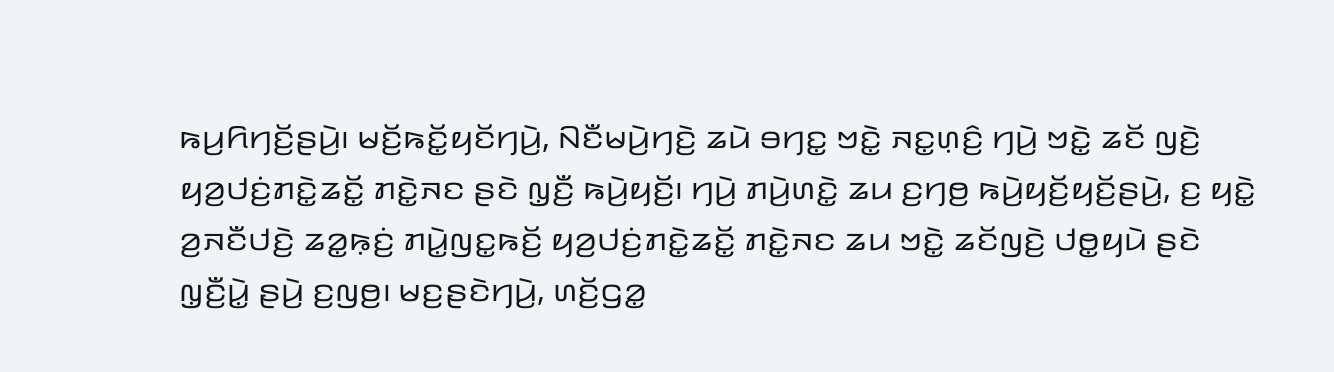ꤒꤣ꤬ꤖꤚꤢꤩ꤬ꤔꤣꤧ꤬꤯ ꤗꤢꤩ꤬ꤒꤢꤩ꤭ꤟꤢꤩꤚꤣꤧ꤬, ꤡꤢꤪꤗꤣꤧ꤬ꤚꤢꤧ꤬ ꤘꤣꤧ ꤋꤚꤢ꤭ ꤠꤢꤧ꤭ ꤏꤢ꤭ꤛ꤫ꤢꤨ꤬ ꤚꤣꤧ꤬ ꤠꤢꤧ꤭ ꤘꤢꤩ ꤜꤢꤧ꤬ ꤟꤤ꤬ꤓꤢꤦ꤬ꤊꤢꤧ꤭ꤘꤢꤩ꤭ ꤊꤢꤧ꤭ꤏꤢ ꤔꤢꤧ ꤜ꤫ꤢꤪ꤬ ꤒꤣꤧ꤬ꤟꤢꤩ꤬꤯ ꤚꤣꤧ꤬ ꤊꤣꤧ꤬ꤛꤢꤧ꤭ ꤘꤣ ꤢ꤬ꤚꤥ꤬ ꤒꤣꤧ꤬ꤟꤢꤩ꤬ꤟꤢꤩ꤬ꤔꤣꤧ꤬, ꤢ꤬ ꤟꤢꤧ꤭ ꤤ꤬ꤏꤢꤪꤓꤢꤧ꤬ ꤘꤤ꤭ꤒ꤫ꤢꤦ꤬ ꤊꤣꤧ꤭ꤜꤢ꤭ꤒꤢꤩ꤬ ꤟꤤ꤬ꤓꤢꤦ꤬ꤊꤢꤧ꤭ꤘꤢꤩ꤭ ꤊꤢꤧ꤭ꤏꤢ ꤘꤣ ꤠꤢꤧ꤭ ꤘꤢꤩꤜꤢꤧ꤬ ꤓꤥ꤭ꤟꤣꤧ ꤔꤢꤧ ꤜ꤫ꤢꤪ꤬ꤣꤧ꤭ ꤔꤣꤧ꤬ ꤢ꤬ꤜꤥ꤬꤯ ꤗꤢ꤬ꤔꤢꤧꤚꤣꤧ꤬, ꤛꤢꤩ꤬ꤞꤤ꤭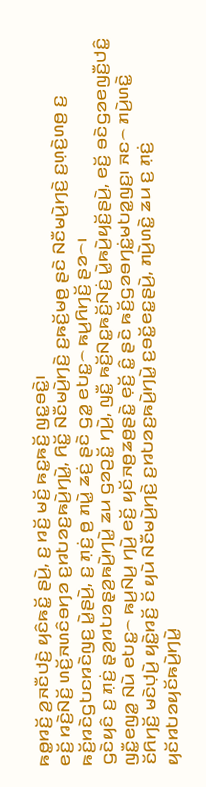ꤒꤥ꤭ꤙꤢꤩ꤬ ꤤ꤬ꤏꤢꤪꤓꤢꤧ꤬ ꤟꤢꤨꤒꤢꤩ꤭ ꤔꤣꤧ꤬, ꤢ꤬ ꤙꤢꤩ꤬ ꤗꤢꤩ꤬ ꤒꤢ꤭ꤒꤢꤩ꤬ ꤜꤢ꤭ꤋꤢꤧ꤭꤯
ꤕꤢꤩ꤬ ꤙꤢꤧ꤬ꤡꤢꤩ꤬ ꤛꤢꤩ꤬ꤏꤛꤢꤨꤋꤚꤤ ꤢ꤬ꤙꤝꤤꤢ꤬ꤒꤣꤧ꤬ꤚꤣꤧ꤭, ꤖꤢꤩ꤭ ꤡꤢꤪꤗꤣꤧ꤬ꤚꤢꤧ꤬ ꤢ꤬ꤒꤢꤩ꤬ꤗꤥ꤬ ꤔꤢꤧ ꤡꤢꤪꤗꤣꤧ꤬ꤚꤢꤧ꤬ ꤢ꤬ꤛ꤫ꤢꤧ꤬ꤛꤥ꤬ ꤢ꤬ ꤒꤢꤩ꤬ꤙꤢꤧꤞꤝꤢꤙꤢꤧꤜꤢ꤬ ꤣꤧ꤭ꤔꤣꤧ꤬, ꤢ꤬ ꤊ꤫ꤢꤦ꤬ ꤥ꤬ ꤊꤣꤧ꤭ ꤘꤢꤦ꤬ ꤔꤢꤧ ꤞꤤ꤭ ꤕꤝꤢ꤭꤮ ꤒꤣ꤬ꤖꤚꤢꤩ꤬ ꤔꤤ꤮꤯
ꤞꤢꤧꤟꤢꤨ ꤢ꤬ ꤊ꤫ꤢꤦ꤬ ꤔ꤫ꤤ꤬ꤙꤝꤤꤔ꤫ꤤ꤬ꤒꤣꤧ꤬ꤚꤣꤧ꤭ ꤘꤣ ꤞꤤꤑꤢꤩ꤭ ꤚꤣꤧ꤬, ꤜꤢꤪ꤭ ꤒꤢꤩ꤬ꤡꤢ꤭ꤒꤢꤩ꤬ꤡꤢꤦ꤬ ꤣꤧ꤭ꤒꤣꤧ꤬ꤟꤢꤩ꤬ꤔꤣꤧ꤬, ꤕꤢꤩ꤬ ꤋꤢꤧꤞꤤꤕꤜꤢꤪ꤬ꤓꤢꤨ꤭ ꤜꤢꤪ꤭ꤕꤜꤤ꤭ ꤡꤣꤧ ꤕꤝꤢ꤭꤮ ꤒꤣ꤬ꤡꤣ꤬ ꤚꤣꤧ꤬ ꤕꤢꤩ꤬ ꤟꤢꤩꤏꤥ꤬ꤘꤥ꤬ꤔꤢꤧ꤭ ꤕ꤫ꤢꤩ꤬ ꤢꤨ꤭ ꤔꤢꤧ ꤒꤢꤩ꤬ꤞꤤꤋꤚꤢꤦ꤭ꤗꤝꤤ꤭ꤜꤢ꤬꤯ ꤏꤢ꤮ ꤊꤣꤧ꤬ꤛꤢꤧ꤭ ꤢꤩꤖꤚꤢꤩ꤬ ꤗꤢꤧꤓ꤫ꤣꤧ꤬ ꤟꤢꤧ꤭ꤙꤢꤩ꤬ ꤢꤩ ꤟꤣꤧ ꤡꤢꤪꤗꤣꤧ꤬ꤚꤢꤧ꤬ ꤢ꤬ꤙꤝꤤꤢ꤬ꤒꤣꤧ꤬ꤚꤣꤧ꤭ ꤢ꤬ꤋꤢꤩ꤭ꤕꤢ꤭ꤔꤣꤧ꤬, ꤊꤣꤧ꤬ꤛꤢꤧ꤭ ꤘꤣ ꤢ꤬ ꤊ꤫ꤢꤦ꤬ ꤟꤢꤩꤙꤝꤤꤟꤢꤩꤒꤣꤧ꤬ꤚꤣꤧ꤭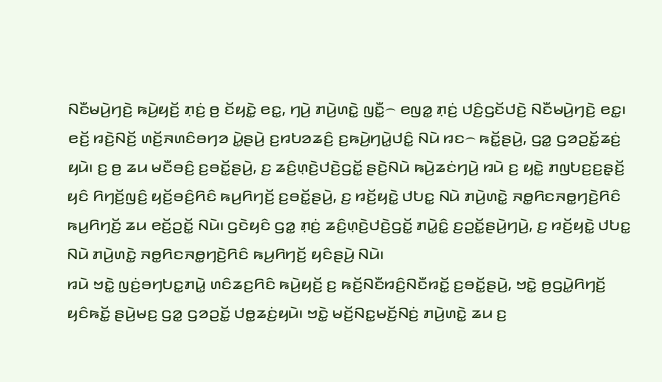ꤡꤢꤪꤗꤣꤧ꤬ꤚꤢꤧ꤬ ꤒꤣꤧ꤬ꤟꤢꤩ꤬ ꤊ꤫ꤢꤦ꤬ ꤥ꤬ ꤢꤩꤟꤢꤧ꤭ ꤕꤢ꤭, ꤚꤣꤧ꤬ ꤊꤣꤧ꤬ꤛꤢꤧ꤭ ꤜꤢꤪ꤭꤮ ꤕꤜꤤ꤭ ꤊ꤫ꤢꤦ꤬ ꤓꤢꤨ꤬ꤞꤢꤩꤓꤢꤧ꤬ ꤡꤢꤪꤗꤣꤧ꤬ꤚꤢꤧ꤬ ꤕꤢ꤭꤯
ꤕꤢꤩ꤬ ꤙꤢꤧ꤬ꤡꤢꤩ꤬ ꤛꤢꤩ꤬ꤏꤛꤢꤨꤋꤚꤤ ꤣꤧ꤭ꤔꤣꤧ꤬ ꤢ꤬ꤙꤝꤤꤘꤢꤨ꤬ ꤢ꤬ꤒꤣꤧ꤬ꤚꤣꤧ꤭ꤓꤢꤨ꤭ ꤡꤣꤧ ꤙꤢ꤮ ꤒꤢꤩ꤭ꤔꤣꤧ꤬, ꤞꤤ꤭ ꤞꤤꤑꤢꤩ꤭ꤘꤢꤦ꤬ ꤟꤣꤧ꤯ ꤢ꤬ ꤥ꤬ ꤘꤣ ꤗꤢꤪꤋꤢꤨ꤬ ꤢ꤬ꤋꤢꤩ꤭ꤔꤣꤧ꤬, ꤢ꤬ ꤘꤢꤨ꤬ꤛ꤫ꤢꤧ꤬ꤓꤢꤧ꤬ꤞꤢꤩ꤭ ꤔꤢꤧ꤬ꤡꤣꤧ ꤒꤣꤧ꤬ꤘꤢꤦꤚꤣꤧ꤬ ꤙꤣꤧ ꤢ꤬ ꤟꤢꤧ꤭ ꤊꤜꤝꤢ꤬ꤢ꤬ꤔ꤫ꤢꤩ꤬ ꤟꤢꤨ ꤖꤚꤢꤩ꤬ꤜꤢꤨ꤬ ꤟꤢꤩ꤬ꤋꤢꤨ꤬ꤖꤢꤨ ꤒꤣ꤬ꤖꤚꤢꤩ꤬ ꤢ꤬ꤋꤢꤩ꤭ꤔꤣꤧ꤬, ꤢ꤬ ꤙꤢꤩ꤬ꤟꤢꤧ꤭ ꤓꤝꤢ꤭ ꤡꤣꤧ ꤊꤣꤧ꤬ꤛꤢꤧ꤭ ꤏꤥ꤭ꤖꤢꤏꤥ꤭ꤚꤢꤧ꤬ꤖꤢꤨ ꤒꤣ꤬ꤖꤚꤢꤩ꤬ ꤘꤣ ꤕꤢꤩ꤬ꤑꤢꤩ꤭ ꤡꤣꤧ꤯ ꤞꤢꤧꤟꤢꤨ ꤞꤤ꤭ ꤊ꤫ꤢꤦ꤬ ꤘꤢꤨ꤬ꤛ꤫ꤢꤧ꤬ꤓꤢꤧ꤬ꤞꤢꤩ꤭ ꤊꤣꤧ꤭ꤢꤨ꤭ ꤢ꤬ꤑꤢꤩ꤭ꤔꤣꤧ꤬ꤚꤣꤧ꤬, ꤢ꤬ ꤙꤢꤩ꤬ꤟꤢꤧ꤭ ꤓꤝꤢ꤭ ꤡꤣꤧ ꤊꤣꤧ꤬ꤛꤢꤧ꤭ ꤏꤥ꤭ꤖꤢꤏꤥ꤭ꤚꤢꤧ꤬ꤖꤢꤨ ꤒꤣ꤬ꤖꤚꤢꤩ꤬ ꤟꤢꤨꤔꤣꤧ꤬ ꤡꤣꤧ꤯
ꤙꤣꤧ ꤠꤢꤧ꤭ ꤜꤢꤦ꤬ꤋꤚꤝꤢ꤭ꤊꤣꤧ꤭ ꤛꤢꤨꤘꤢ꤬ꤖꤢꤨ ꤒꤣꤧ꤬ꤟꤢꤩ꤬ ꤢ꤬ ꤒꤢꤩ꤬ꤡꤢꤪꤙꤢꤨ꤬ꤡꤢꤪꤙꤢꤩ꤭ ꤢ꤬ꤋꤢꤩ꤭ꤔꤣꤧ꤬, ꤠꤢꤧ꤭ ꤥ꤬ꤞꤣꤧ꤭ꤖꤚꤢꤩ꤬ ꤟꤢꤨꤒꤢꤩ꤭ ꤔꤣꤧ꤬ꤗꤢ꤬ ꤞꤤ꤭ ꤞꤤꤑꤢꤩ꤭ ꤓꤥ꤭ꤘꤢꤦ꤬ꤟꤣꤧ꤯ ꤠꤢꤧ꤭ ꤗꤢꤩ꤬ꤡꤢ꤭ꤗꤢꤩ꤬ꤡꤢꤦ꤬ ꤊꤣꤧ꤬ꤛꤢꤧ꤭ ꤘꤣ ꤢ꤬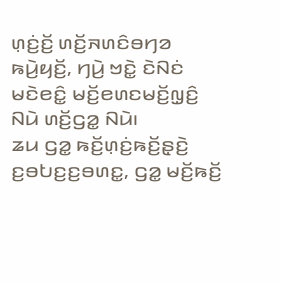ꤛ꤫ꤢꤦ꤬ꤢꤩ꤬ ꤛꤢꤩ꤬ꤏꤛꤢꤨꤋꤚꤤ ꤒꤣꤧ꤬ꤟꤢꤩ꤬, ꤚꤣꤧ꤬ ꤠꤢꤧ꤭ ꤢꤧꤡꤢꤦ ꤗꤢꤧꤕꤢꤨ꤭ ꤗꤢꤩ꤬ꤕꤛꤢꤗꤢꤩ꤬ꤜ꤫ꤢꤨ꤬ ꤡꤣꤧ ꤛꤢꤩ꤬ꤞꤤ꤭ ꤡꤣꤧ꤯
ꤘꤣ ꤞꤤ꤭ ꤒꤢꤩ꤬ꤛ꤫ꤢꤦ꤬ꤒꤢꤩ꤬ꤔ꤫ꤢꤧ꤬ ꤢ꤬ꤋꤝꤢ꤬ꤢ꤬ꤋꤛꤢ꤭, ꤞꤤ꤭ ꤗꤢꤩ꤬ꤒꤢꤩ꤬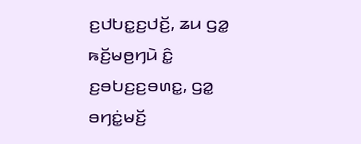ꤢ꤬ꤓꤝꤢ꤭ꤢ꤬ꤓꤢꤩ꤬, ꤘꤣ ꤞꤤ꤭ ꤒꤢꤩ꤬ꤗꤥ꤬ꤚꤣꤧ ꤢꤨ꤭ ꤢ꤬ꤋꤝꤢ꤬ꤢ꤬ꤋꤛꤢ꤭, ꤞꤤ꤭ ꤋꤚꤢꤦ꤭ꤗꤢꤩ꤬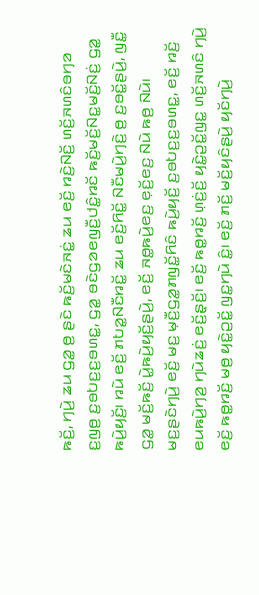ꤒꤢꤩ꤬, ꤚꤣꤧ꤬ ꤘꤣ ꤞꤤ꤭ ꤥ꤬ ꤔꤢꤧ ꤒꤢꤩ꤬ꤗꤢꤧꤏꤢꤦ꤭ ꤘꤣ ꤕꤢꤩ꤬ ꤙꤢꤧ꤬ꤡꤢꤩ꤬ ꤛꤢꤩ꤬ꤏꤛꤢꤨꤋꤚꤤ ꤢ꤬ꤜꤥ꤬ ꤢ꤬ꤋꤝꤢ꤬ꤢ꤬ꤋꤛꤢ꤭, ꤞꤤ꤭ ꤋꤢꤧꤞꤤꤕꤜꤢꤪ꤬ꤓꤢꤨ꤭ꤙꤢꤩ ꤒꤢꤩ꤬ꤗꤢꤩ꤬ꤡꤢ꤭ꤗꤢꤩ꤬ꤡꤢꤦ꤬ ꤞꤤ꤭ ꤒꤣꤧ꤬ꤟꤢꤩ꤬꤯ ꤙꤣꤧ ꤕꤢꤩ꤬ ꤊꤝꤤ꤭ꤡꤢꤪꤙꤢꤩ꤭ ꤘꤣ ꤕꤢꤩ꤬ꤖꤢꤩ꤭ ꤡꤢꤪꤗꤣꤧ꤬ꤚꤢꤧ꤬ ꤥ꤬ ꤢ꤬ꤋꤢꤩ꤭ꤔꤣꤧ꤬, ꤜꤢꤪ꤭ ꤞꤤ꤭ ꤗꤢꤩ꤬ꤒꤢꤩ꤬ ꤣꤧ꤭ꤒꤣꤧ꤬ꤟꤢꤩ꤬ꤔꤣꤧ꤬, ꤕꤢꤩ꤬ ꤏꤥ꤭ꤒꤣꤧ꤬ꤕꤢ꤬ ꤕ꤫ꤢꤩ꤬ꤕꤢ꤬ ꤡꤣꤧ ꤒꤥ꤬ ꤡꤣꤧ꤯
ꤗꤢ꤬ꤔꤢꤧꤚꤣꤧ꤬ ꤕꤢꤩ꤬ ꤗꤢ꤬ ꤗ꤫ꤢꤪ꤬ꤞꤤ꤭ꤊꤜꤢꤩ꤭ꤖꤢꤨ ꤒꤣꤧ꤬ꤟꤢꤩ꤬ ꤢ꤬ꤋꤝꤢ꤬ꤢ꤬ꤋꤛꤢ꤭, ꤕꤢꤩ꤬ ꤙꤢꤩ꤬ ꤕꤣꤒꤣꤧ꤬ꤚꤤ꤬ ꤚꤣꤧꤘꤢꤦ꤬ ꤕꤢꤩ꤬ꤔ꤫ꤢꤩ꤬꤯ ꤕꤢꤩ꤬ ꤒꤥ꤭ꤙꤢꤩ꤬ ꤛ꤫ꤢꤦ꤬ꤢꤩ꤬ ꤟꤢꤧ꤭ꤑꤢꤩ꤭ꤜꤢ꤭ ꤛꤢꤩ꤬ꤏꤛꤢꤨ ꤚꤣꤧ꤬ ꤕꤢꤩ꤬ ꤒꤥ꤭ꤙꤢꤩ꤬ ꤗꤥ꤬ ꤟꤢꤧ꤭ꤑꤢꤩ꤭ ꤜꤢ꤭ꤚꤣꤧ ꤢꤨ꤭꤯ ꤕꤢꤩ꤬ ꤊꤢꤩ꤬ ꤗꤢꤩ꤬ꤟꤢꤨꤔꤣꤧ꤬ ꤟꤢꤩꤚꤣꤧ꤬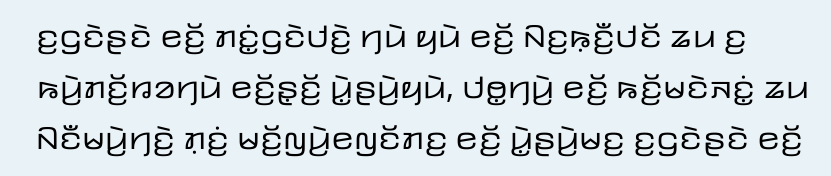ꤢ꤬ꤞꤢꤧꤔꤢꤧ ꤕꤢꤩ꤬ ꤊꤢꤦ꤭ꤞꤢꤧꤓꤢꤧ꤬ ꤚꤣꤧ ꤟꤣꤧ ꤕꤢꤩ꤬ ꤡꤢ꤬ꤒ꤫ꤢꤪ꤬ꤓꤢꤩ ꤘꤣ ꤢ꤬ ꤒꤣꤧ꤬ꤊꤢꤩ꤬ꤙꤤꤚꤣꤧ ꤕꤢꤩ꤬ꤔ꤫ꤢꤩ꤬ ꤣꤧ꤭ꤔꤣꤧ꤬ꤟꤣꤧ, ꤓꤥ꤭ꤚꤣꤧ꤬ ꤕꤢꤩ꤬ ꤒꤢꤩ꤬ꤗꤢꤧꤏꤢꤦ꤭ ꤘꤣ ꤡꤢꤪꤗꤣꤧ꤬ꤚꤢꤧ꤬ ꤊ꤫ꤢꤦ꤬ ꤗꤢꤩ꤬ꤜꤣꤧ꤬ꤕꤜꤢꤩꤊꤢ꤬ ꤕꤢꤩ꤬ ꤣꤧ꤭ꤔꤣꤧ꤬ꤗꤢ꤬ ꤢ꤬ꤞꤢꤧꤔꤢꤧ ꤕꤢꤩ꤬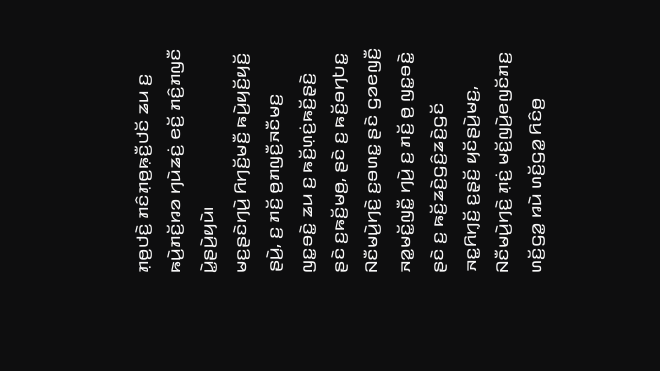ꤊ꤫ꤥ꤬ꤓꤢꤧ꤬ ꤊꤢꤨꤊ꤫ꤥ꤬ꤒ꤫ꤢꤪ꤬ꤓꤢꤩ ꤘꤣ ꤢ꤬ ꤒꤣꤧ꤬ꤊꤢꤩ꤬ꤙꤤ ꤚꤣꤧꤘꤢꤦ꤬ ꤕꤢꤩ꤬ ꤊꤢꤨ꤬ꤊꤜꤢꤪ ꤣꤧ꤭ꤔꤣꤧ꤬ꤟꤣꤧ꤯
ꤗꤢ꤬ꤔꤢꤧꤚꤣꤧ꤬ ꤖꤚꤢꤩ꤬ꤗꤢꤪ꤬ ꤒꤣꤧ꤬ꤟꤢꤩ꤬ꤟꤢꤩ꤬ ꤔꤣꤧ꤬, ꤢ꤬ ꤊꤢꤩ꤬ ꤥ꤬ꤊꤜꤢꤪ꤬ꤏꤢꤪꤗꤢ꤬ ꤜꤢ꤭ꤋꤢꤧ꤭ ꤘꤣ ꤢ꤬ ꤒꤢꤩ꤬ꤛ꤫ꤢꤦ꤬ꤒꤢꤩ꤬ꤔ꤫ꤢꤧ꤬ ꤔꤢꤧ ꤢ꤬ꤒꤢꤩ꤬ꤗꤥ꤬, ꤔꤢꤧ ꤢ꤬ ꤒꤢꤩ꤬ꤋꤚꤝꤢ꤭ ꤡꤢꤪꤗꤣꤧ꤬ꤚꤢꤧ꤬ ꤢ꤬ꤋꤛꤢ꤭ ꤔꤢꤧ ꤞꤤꤕꤜꤢꤪ꤬ ꤏꤤ꤭ꤗꤢꤩ꤭ꤜꤢꤪ꤭ ꤚꤣꤧ꤬ ꤢ꤬ ꤊꤢꤩ꤬ ꤥ꤬ ꤜꤢ꤭ꤋꤢꤧ꤭ ꤔꤢꤧ ꤢ꤬ ꤒꤢꤩ꤬ꤘꤢꤧ꤬ꤞꤢꤨ꤬ꤘꤢꤧ꤬ꤞꤢꤩ ꤏꤢ꤭ꤖꤚ꤫ꤢꤩ꤬ ꤢ꤬ꤔ꤫ꤢꤩ꤬ ꤟꤢꤩꤔꤣꤧ꤬ꤗꤢ꤬, ꤡꤢꤪꤗꤣꤧ꤬ꤚꤢꤧ꤬ ꤊ꤫ꤢꤦ꤬ ꤗꤢꤩ꤬ꤜꤣꤧ꤬ꤕꤜꤢꤩꤊꤢ꤬ ꤛꤢꤩ꤬ꤞꤤ꤭ ꤙꤣꤧ ꤛꤢꤩ꤬ꤞꤤ꤭ ꤖꤢꤨꤥ꤬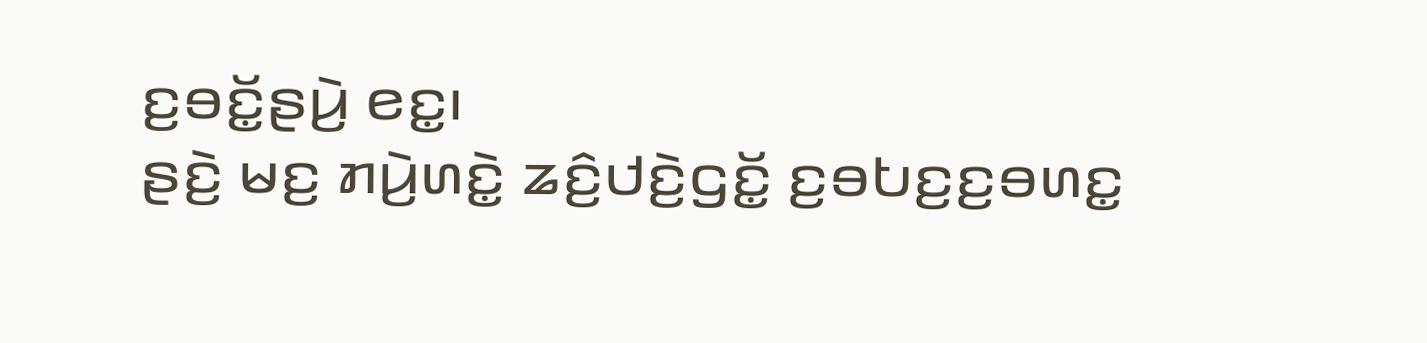ꤢ꤬ꤋꤢꤩ꤭ꤔꤣꤧ꤬ ꤕꤢ꤭꤯
ꤔꤢꤧ꤬ ꤗꤢ꤬ ꤊꤣꤧ꤬ꤛꤢꤧ꤭ ꤘꤢꤨ꤬ꤓꤢꤧ꤬ꤞꤢꤩ꤭ ꤢ꤬ꤋꤝꤢ꤬ꤢ꤬ꤋꤛꤢ꤭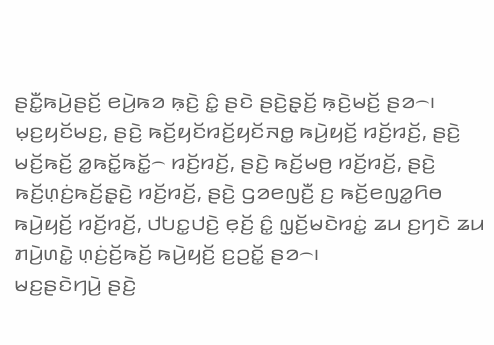ꤔꤢꤪ꤭ꤒꤣꤧ꤬ꤔꤢꤩ꤬ ꤕꤣꤧ꤬ꤒꤤ ꤒ꤫ꤢꤧ꤬ ꤢꤨ꤭ ꤔꤢꤧ ꤔꤢꤧ꤬ꤔ꤫ꤢꤩ꤬ ꤒ꤫ꤢꤧ꤬ꤗꤢꤩ꤬ ꤔꤤ꤮꤯ ꤗ꤫ꤢ꤬ꤟꤢꤩꤗꤢ꤬, ꤔꤢꤧ꤬ ꤒꤢꤩ꤬ꤟꤢꤩꤙꤢꤩ꤬ꤟꤢꤩꤏꤥ꤭ ꤒꤣꤧ꤬ꤟꤢꤩ꤬ ꤙꤢꤩ꤬ꤙꤢꤩ꤬, ꤔꤢꤧ꤬ ꤗꤢꤩ꤬ꤒꤢꤩ꤬ ꤤ꤭ꤒꤢꤩ꤭ꤒꤢꤩ꤭꤮ ꤙꤢꤩ꤬ꤙꤢꤩ꤬, ꤔꤢꤧ꤬ ꤒꤢꤩ꤬ꤗꤥ꤬ ꤙꤢꤩ꤬ꤙꤢꤩ꤬, ꤔꤢꤧ꤬ ꤒꤢꤩ꤬ꤛ꤫ꤢꤦ꤬ꤒꤢꤩ꤬ꤔ꤫ꤢꤧ꤬ ꤙꤢꤩ꤬ꤙꤢꤩ꤬, ꤔꤢꤧ꤬ ꤞꤤꤕꤜꤢꤪ꤬ ꤢ꤬ ꤒꤢꤩ꤬ꤕꤜꤤ꤭ꤖꤥ ꤒꤣꤧ꤬ꤟꤢꤩ꤬ ꤙꤢꤩ꤬ꤙꤢꤩ꤬, ꤓꤝꤢ꤭ꤓꤢꤧ꤬ ꤕ꤫ꤢꤩ꤬ ꤢꤨ꤭ ꤜ꤫ꤢꤩ꤬ꤗꤢꤧꤙꤢꤦ꤭ ꤘꤣ ꤢ꤬ꤚꤢꤧ ꤘꤣ ꤊꤣꤧ꤬ꤛꤢꤧ꤭ ꤛ꤫ꤢꤦ꤬ꤢꤩ꤬ꤒꤢꤩ꤬ ꤒꤣꤧ꤬ꤟꤢꤩ꤬ ꤢ꤬ꤑꤢꤩ꤭ ꤔꤤ꤮꤯
ꤗꤢ꤬ꤔꤢꤧꤚꤣꤧ꤬ ꤔꤢꤧ꤬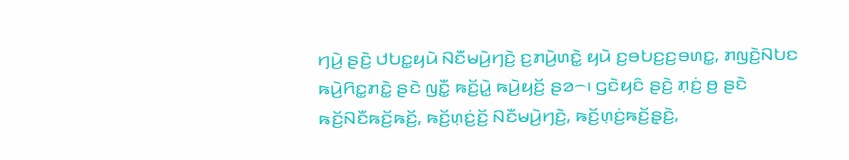ꤚꤣꤧ꤬ ꤔꤢꤧ꤬ ꤓꤝꤢ꤭ꤟꤣꤧ ꤡꤢꤪꤗꤣꤧ꤬ꤚꤢꤧ꤬ ꤢ꤬ꤊꤣꤧ꤬ꤛꤢꤧ꤭ ꤟꤣꤧ ꤢ꤬ꤋꤝꤢ꤬ꤢ꤬ꤋꤛꤢ꤭, ꤊꤜꤢꤧ꤬ꤡꤝꤢ ꤒꤣꤧ꤬ꤖꤢ꤭ꤊꤢꤧ꤭ ꤔꤢꤧ ꤜꤢꤪ꤭ ꤒꤢꤩ꤬ꤣꤧ꤭ ꤒꤣꤧ꤬ꤟꤢꤩ꤬ ꤔꤤ꤮꤯ ꤞꤢꤧꤟꤢꤨ ꤔꤢꤧ꤬ ꤊ꤫ꤢꤦ꤬ ꤥ꤬ ꤔꤢꤧ ꤒꤢꤩ꤬ꤡꤢꤪꤒꤢꤩ꤬ꤒꤢꤩ꤬, ꤒꤢꤩ꤬ꤛ꤫ꤢꤦ꤬ꤢꤩ꤬ ꤡꤢꤪꤗꤣꤧ꤬ꤚꤢꤧ꤬, ꤒꤢꤩ꤬ꤛ꤫ꤢꤦ꤬ꤒꤢꤩ꤬ꤔ꤫ꤢꤧ꤬,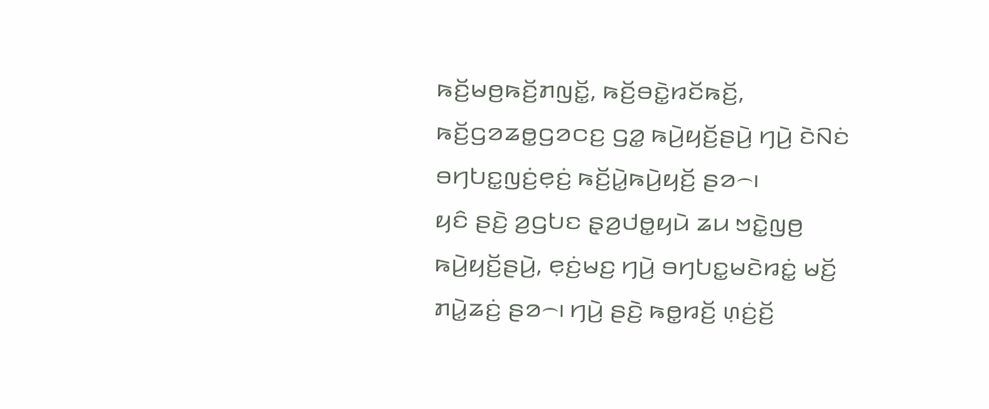ꤒꤢꤩ꤬ꤗꤥ꤬ꤒꤢꤩ꤬ꤊꤜꤢꤩ꤭, ꤒꤢꤩ꤬ꤋꤢꤧ꤭ꤙꤢꤩꤒꤢꤩ꤬, ꤒꤢꤩ꤬ꤞꤤꤘꤥ꤭ꤞꤤꤍꤢ꤬ ꤞꤤ꤭ ꤒꤣꤧ꤬ꤟꤢꤩ꤬ꤔꤣꤧ꤬ ꤚꤣꤧ꤬ ꤢꤧꤡꤢꤦ ꤋꤚꤝꤢ꤭ꤜꤢꤦ꤬ꤕ꤫ꤢꤦ꤬ ꤒꤢꤩ꤬ꤣꤧ꤭ꤒꤣꤧ꤬ꤟꤢꤩ꤬ ꤔꤤ꤮꤯
ꤟꤢꤨ ꤔꤢꤧ꤬ ꤤ꤬ꤞꤝꤢ ꤔ꤫ꤤ꤬ꤓꤥ꤭ꤟꤣꤧ ꤘꤣ ꤠꤢꤧ꤭ꤜꤥ꤬ ꤒꤣꤧ꤬ꤟꤢꤩ꤬ꤔꤣꤧ꤬, ꤕ꤫ꤢꤦ꤬ꤗꤢ꤬ ꤚꤣꤧ꤬ ꤋꤚꤝꤢ꤭ꤗꤢꤧꤙꤢꤦ꤭ ꤗꤢꤩ꤬ ꤊꤣꤧ꤭ꤘꤢꤦ꤬ ꤔꤤ꤮꤯ ꤚꤣꤧ꤬ ꤔꤢꤧ꤬ ꤒꤥ꤭ꤙꤢꤩ꤬ ꤛ꤫ꤢꤦ꤬ꤢꤩ꤬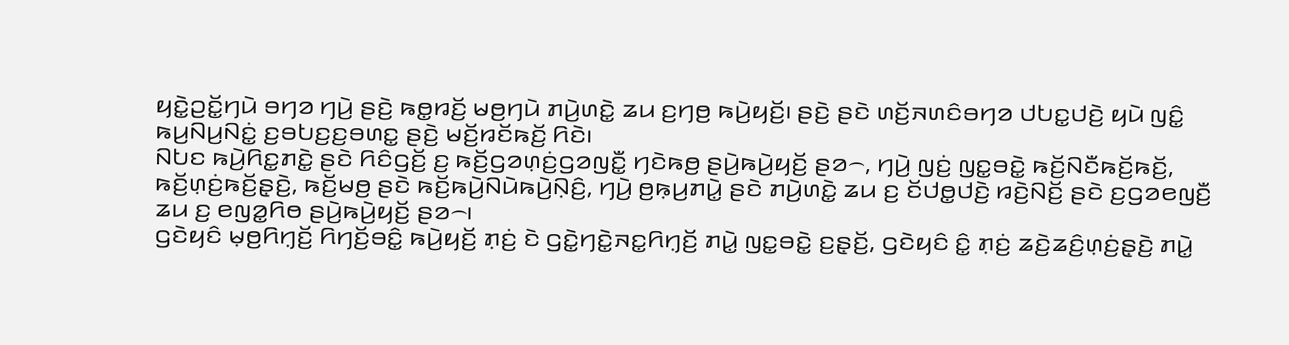ꤟꤢꤧ꤭ꤑꤢꤩ꤭ꤚꤣꤧ ꤋꤚꤤ ꤚꤣꤧ꤬ ꤔꤢꤧ꤬ ꤒꤥ꤭ꤙꤢꤩ꤬ ꤗꤥ꤬ꤚꤣꤧ ꤊꤣꤧ꤬ꤛꤢꤧ꤭ ꤘꤣ ꤢ꤬ꤚꤥ꤬ ꤒꤣꤧ꤬ꤟꤢꤩ꤬꤯ ꤔꤢꤧ꤬ ꤔꤢꤧ ꤛꤢꤩ꤬ꤏꤛꤢꤨꤋꤚꤤ ꤓꤝꤢ꤭ꤓꤢꤧ꤬ ꤟꤣꤧ ꤜꤢꤨ꤭ ꤒꤣ꤬ꤡꤣ꤬ꤡꤢꤦ꤭ ꤢ꤬ꤋꤝꤢ꤬ꤢ꤬ꤋꤛꤢ꤭ ꤔꤢꤧ꤬ ꤗꤢꤩ꤬ꤙꤢꤩꤒꤢꤩ꤬ ꤖꤢꤧ꤯
ꤡꤝꤢ ꤒꤣꤧ꤬ꤖꤢ꤭ꤊꤢꤧ꤭ ꤔꤢꤧ ꤖꤢꤨꤞꤢꤩ꤬ ꤢ꤬ ꤒꤢꤩ꤬ꤞꤤꤛ꤫ꤢꤦ꤬ꤞꤤꤜꤢꤪ꤭ ꤚꤢꤧꤒꤥ꤬ ꤔꤣꤧ꤬ꤒꤣꤧ꤬ꤟꤢꤩ꤬ ꤔꤤ꤮, ꤚꤣꤧ꤬ ꤜꤢꤦ꤬ ꤜꤢ꤭ꤋꤢꤧ꤭ ꤒꤢꤩ꤬ꤡꤢꤪꤒꤢꤩ꤬ꤒꤢꤩ꤬, ꤒꤢꤩ꤬ꤛ꤫ꤢꤦ꤬ꤒꤢꤩ꤬ꤔ꤫ꤢꤧ꤬, ꤒꤢꤩ꤬ꤗꤥ꤬ ꤔꤢꤧ ꤒꤢꤩ꤬ꤒꤣꤧ꤬ꤡꤣꤧꤒꤣꤧ꤬ꤡ꤫ꤢꤨ꤬, ꤚꤣꤧ꤬ ꤥ꤬ꤒ꤫ꤣ꤬ꤊꤣꤧ꤭ ꤔꤢꤧ ꤊꤣꤧ꤬ꤛꤢꤧ꤭ ꤘꤣ ꤢ꤬ ꤢꤩꤓꤥ꤭ꤓꤢꤧ꤬ ꤙꤢꤧ꤬ꤡꤢꤩ꤬ ꤔꤢꤧ ꤢ꤬ꤞꤤꤕꤜꤢꤪ꤬ ꤘꤣ ꤢ꤬ ꤕꤜꤤ꤭ꤖꤥ ꤔꤣꤧ꤬ꤒꤣꤧ꤬ꤟꤢꤩ꤬ ꤔꤤ꤮꤯
ꤞꤢꤧꤟꤢꤨ ꤗ꤫ꤥ꤬ꤖꤚ꤫ꤢꤩ꤬ ꤖꤚꤢꤩ꤬ꤋꤢꤨ꤭ ꤒꤣꤧ꤬ꤟꤢꤩ꤬ ꤊ꤫ꤢꤦ꤬ ꤢꤧ ꤞꤢꤧ꤭ꤚꤢꤧ꤭ꤏꤢ꤭ꤖꤚ꤫ꤢꤩ꤬ ꤊꤣꤧ꤭ ꤜꤢ꤭ꤋꤢꤧ꤭ ꤢ꤬ꤔ꤫ꤢꤩ꤬, ꤞꤢꤧꤟꤢꤨ ꤢꤨ꤭ ꤊ꤫ꤢꤦ꤬ ꤘꤢꤧ꤬ꤘꤢꤨ꤬ꤛ꤫ꤢꤦ꤬ꤔ꤫ꤢꤧ꤬ ꤊꤣꤧ꤭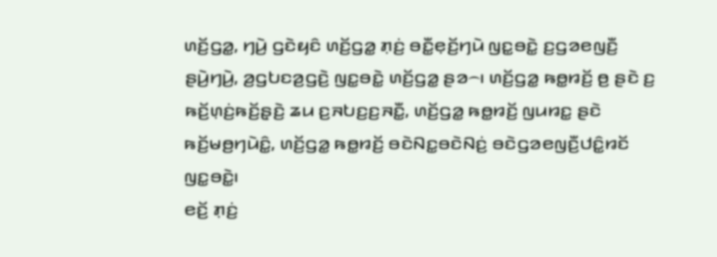ꤛꤢꤩ꤬ꤞꤤ꤭, ꤚꤣꤧ꤬ ꤞꤢꤧꤟꤢꤨ ꤛꤢꤩ꤬ꤞꤤ꤭ ꤊ꤫ꤢꤦ꤬ ꤋꤢꤪ꤭ꤕ꤫ꤢꤩ꤬ꤚꤣꤧ ꤜꤢ꤭ꤋꤢꤧ꤭ ꤢ꤬ꤞꤤꤕꤜꤢꤪ꤬ ꤔꤣꤧ꤬ꤚꤣꤧ꤬, ꤤ꤬ꤞꤝꤢꤤ꤬ꤞꤢꤧ꤬ ꤜꤢ꤭ꤋꤢꤧ꤭ ꤛꤢꤩ꤬ꤞꤤ꤭ ꤔꤤ꤮꤯ ꤛꤢꤩ꤬ꤞꤤ꤭ ꤒꤥ꤭ꤙꤢꤩ꤬ ꤥ꤬ ꤔꤢꤧ ꤢ꤬ ꤒꤢꤩ꤬ꤛ꤫ꤢꤦ꤬ꤒꤢꤩ꤬ꤔ꤫ꤢꤧ꤬ ꤘꤣ ꤢ꤬ꤏꤝꤢ꤬ꤢ꤬ꤏꤢꤪ꤭, ꤛꤢꤩ꤬ꤞꤤ꤭ ꤒꤥ꤭ꤙꤢꤩ꤬ ꤜꤣꤙꤢ꤭ ꤔꤢꤧ ꤒꤢꤩ꤬ꤗꤥ꤬ꤚꤣꤧꤢꤨ꤭, ꤛꤢꤩ꤬ꤞꤤ꤭ ꤒꤥ꤭ꤙꤢꤩ꤬ ꤋꤢꤧꤡꤢ꤭ꤋꤢꤧꤡꤢꤦ꤬ ꤋꤢꤧꤞꤤꤕꤜꤢꤪ꤬ꤓꤢꤨ꤭ꤙꤢꤩ ꤜꤢ꤭ꤋꤢꤧ꤭꤯
ꤕꤢꤩ꤬ ꤊ꤫ꤢꤦ꤬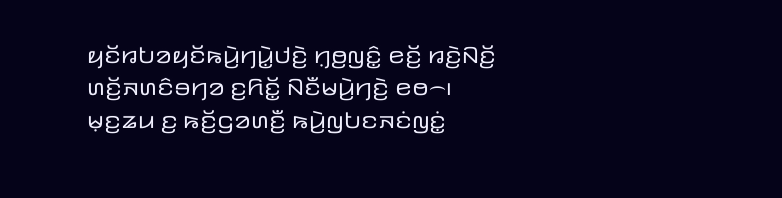ꤟꤢꤩꤙꤝꤤꤟꤢꤩꤒꤣꤧ꤬ꤚꤣꤧ꤭ꤓꤢꤧ꤬ ꤚ꤫ꤥ꤬ꤜꤢꤨ꤭ ꤕꤢꤩ꤬ ꤙꤢꤧ꤬ꤡꤢꤩ꤬ ꤛꤢꤩ꤬ꤏꤛꤢꤨꤋꤚꤤ ꤢ꤬ꤖꤢꤩ꤭ ꤡꤢꤪꤗꤣꤧ꤬ꤚꤢꤧ꤬ ꤕꤥ꤮꤯ ꤗ꤫ꤢ꤬ꤘꤣ ꤢ꤬ ꤒꤢꤩ꤬ꤞꤤꤛꤢꤪ꤬ ꤒꤣꤧ꤬ꤜꤝꤢꤏꤢꤦꤜꤢꤦ꤭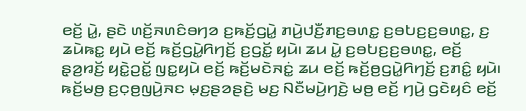ꤕꤢꤩ꤬ ꤣꤧ꤭, ꤔꤢꤧ ꤛꤢꤩ꤬ꤏꤛꤢꤨꤋꤚꤤ ꤢ꤬ꤒꤢꤩ꤬ꤞꤣꤧ꤭ ꤊꤣꤧ꤬ꤓꤢꤪ꤬ꤊꤢ꤬ꤋꤛꤢ꤭ ꤢ꤬ꤋꤝꤢ꤬ꤢ꤬ꤋꤛꤢ꤭, ꤢ꤬ ꤘꤣꤧꤒꤢ꤭ ꤟꤣꤧ ꤕꤢꤩ꤬ ꤒꤢꤩ꤬ꤞꤣꤧ꤭ꤖꤚꤢꤩ꤬ ꤢ꤬ꤞꤢꤩ꤭ ꤟꤣꤧ꤯ ꤘꤣ ꤣꤧ꤭ ꤢ꤬ꤋꤝꤢ꤬ꤢ꤬ꤋꤛꤢ꤭, ꤕꤢꤩ꤬ ꤔ꤫ꤤ꤬ꤙꤢꤩ꤬ ꤟꤢꤧ꤭ꤑꤢꤩ꤭ ꤜꤢ꤭ꤟꤣꤧ ꤕꤢꤩ꤬ ꤒꤢꤩ꤬ꤗꤢꤧꤏꤢꤦ꤭ ꤘꤣ ꤕꤢꤩ꤬ ꤒꤢꤩ꤬ꤥ꤬ꤞꤣꤧ꤭ꤖꤚꤢꤩ꤬ ꤢ꤬ꤊꤢꤨ꤭ ꤟꤣꤧ꤯
ꤒꤢꤩ꤬ꤗꤥ꤬ ꤢ꤬ꤍ꤫ꤥ꤬ꤜꤣꤧ꤬ꤏꤢ ꤗ꤫ꤢ꤬ꤔꤤꤔꤢꤧ꤬ ꤗꤢ꤬ ꤡꤢꤪꤗꤣꤧ꤬ꤚꤢꤧ꤬ ꤗꤥ꤬ ꤕꤢꤩ꤬ ꤚꤣꤧ꤬ ꤞꤢꤧꤟꤢꤨ ꤕꤢꤩ꤬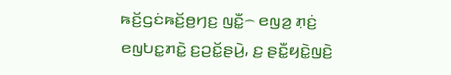ꤒꤢꤩ꤬ꤞꤢꤦꤒꤢꤩ꤬ꤥ꤬ꤚꤢ꤬ ꤜꤢꤪ꤭꤮ ꤕꤜꤤ꤬ ꤊ꤫ꤢꤦ꤬ ꤕꤜꤝꤢ꤭ꤊꤢꤧ꤭ ꤢ꤬ꤑꤢꤩ꤭ꤔꤣꤧ꤬, ꤢ꤬ ꤔꤢꤪ꤭ꤟꤢꤧ꤭ꤜꤢꤧ꤬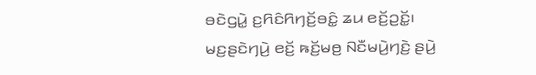ꤋꤢꤧꤞꤣꤧ꤭ ꤢ꤬ꤖꤢꤨꤖꤚꤢꤩ꤬ꤋꤢꤨ꤭ ꤘꤣ ꤕꤢꤩ꤬ꤑꤢꤩ꤭꤯ ꤗꤢ꤬ꤔꤢꤧꤚꤣꤧ꤬ ꤕꤢꤩ꤬ ꤒꤢꤩ꤬ꤗꤥ꤬ ꤡꤢꤪꤗꤣꤧ꤬ꤚꤢꤧ꤬ ꤔꤣꤧ꤬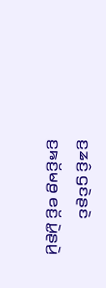ꤢ꤬ꤘꤢꤨ꤬ ꤞꤢꤧꤔꤢꤧ ꤢ꤬ꤒꤢꤩ꤬ꤗꤥ꤬ ꤕꤢꤩ꤬ ꤣꤧ꤭ꤔꤣꤧ꤬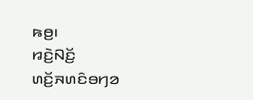ꤒꤥ꤬꤯
ꤙꤢꤧ꤬ꤡꤢꤩ꤬ ꤛꤢꤩ꤬ꤏꤛꤢꤨꤋꤚꤤ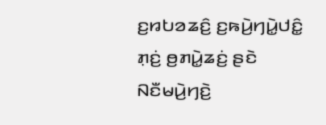ꤢ꤬ꤙꤝꤤꤘꤢꤨ꤬ ꤢ꤬ꤒꤣꤧ꤬ꤚꤣꤧ꤭ꤓꤢꤨ꤭ ꤊ꤫ꤢꤦ꤬ ꤥ꤬ꤊꤣꤧ꤭ꤘꤢꤦ꤬ ꤔꤢꤧ ꤡꤢꤪꤗꤣꤧ꤬ꤚꤢꤧ꤬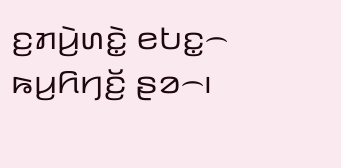ꤢ꤬ꤊꤣꤧ꤬ꤛꤢꤧ꤭ ꤕꤝꤢ꤭꤮ ꤒꤣ꤬ꤖꤚꤢꤩ꤬ ꤔꤤ꤮꤯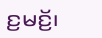ꤢ꤬ꤗꤢꤩ꤬꤯